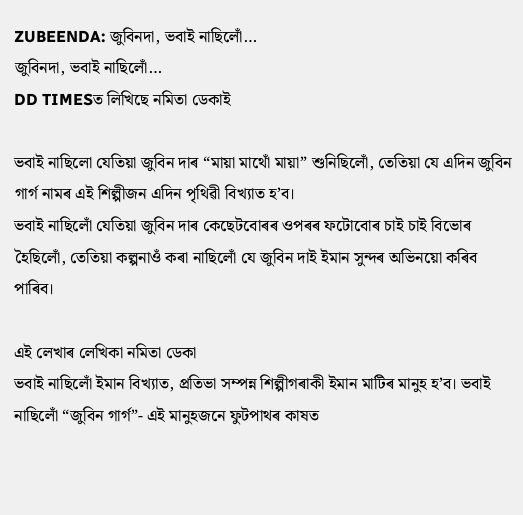ZUBEENDA: জুবিনদা, ভবাই নাছিলোঁ…
জুবিনদা, ভবাই নাছিলোঁ…
DD TIMESত লিখিছে নমিতা ডেকাই

ভবাই নাছিলো যেতিয়া জুবিন দাৰ “মায়া মাথোঁ মায়া” শুনিছিলোঁ, তেতিয়া যে এদিন জুবিন গাৰ্গ নামৰ এই শিল্পীজন এদিন পৃথিৱী বিখ্যাত হ’ব।
ভবাই নাছিলোঁ যেতিয়া জুবিন দাৰ কেছেটবোৰৰ ওপৰৰ ফটোবোৰ চাই চাই বিভোৰ হৈছিলোঁ, তেতিয়া কল্পনাওঁ কৰা নাছিলোঁ যে জুবিন দাই ইমান সুন্দৰ অভিনয়ো কৰিব পাৰিব।

এই লেখাৰ লেখিকা নমিতা ডেকা
ভবাই নাছিলোঁ ইমান বিখ্যাত, প্ৰতিভা সম্পন্ন শিল্পীগৰাকী ইমান মাটিৰ মানুহ হ’ব। ভবাই নাছিলোঁ “জুবিন গাৰ্গ”- এই মানুহজনে ফুটপাথৰ কাষত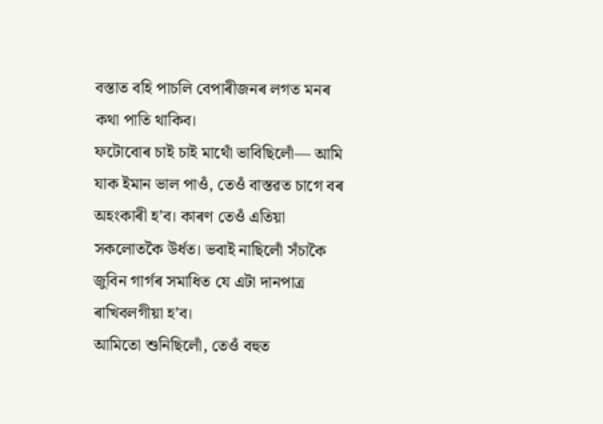বস্তাত বহি পাচলি বেপাৰীজনৰ লগত মনৰ কথা পাতি থাকিব।
ফটোবোৰ চাই চাই মাথোঁ ভাবিছিলোঁ— আমি যাক ইমান ভাল পাওঁ, তেওঁ বাস্তৱত চাগে বৰ অহংকাৰী হ’ব। কাৰণ তেওঁ এতিয়া সকলোতকৈ উৰ্ধত। ভবাই নাছিলোঁ সঁচাকৈ জুবিন গাৰ্গৰ সমাধিত যে এটা দানপাত্ৰ ৰাখিবলগীয়া হ’ব।
আমিতো শুনিছিলোঁ, তেওঁ বহুত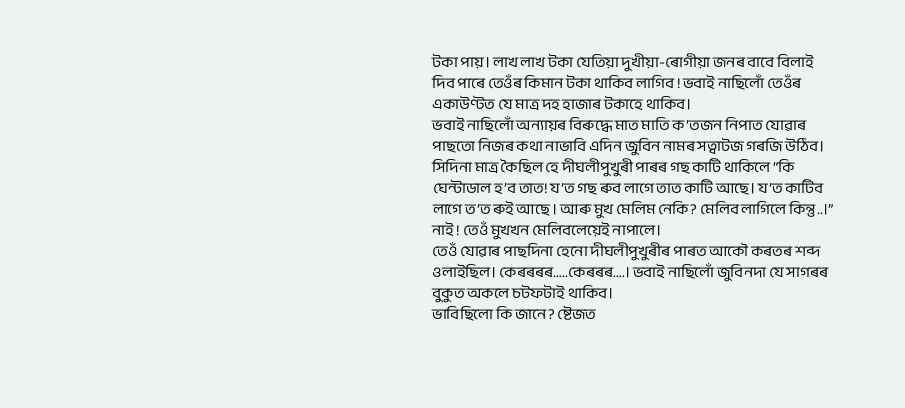টকা পায়। লাখ লাখ টকা যেতিয়া দুখীয়া-ৰোগীয়া জনৰ বাবে বিলাই দিব পাৰে তেওঁৰ কিমান টকা থাকিব লাগিব ! ভবাই নাছিলোঁ তেওঁৰ একাউণ্টত যে মাত্ৰ দহ হাজাৰ টকাহে থাকিব।
ভবাই নাছিলোঁ অন্যায়ৰ বিৰুদ্ধে মাত মাতি ক’তজন নিপাত যোৱাৰ পাছতো নিজৰ কথা নাভাবি এদিন জুবিন নামৰ সত্বাটজ গৰজি উঠিব।
সিদিনা মাত্ৰ কৈছিল হে দীঘলীপুখুৰী পাৰৰ গছ কাটি থাকিলে “কি ঘেন্টাডাল হ’ব তাত! য’ত গছ ৰুব লাগে তাত কাটি আছে। য’ত কাটিব লাগে ত’ত ৰুই আছে । আৰু মুখ মেলিম নেকি? মেলিব লাগিলে কিন্তু..।”
নাই ! তেওঁ মুখখন মেলিবলেয়েই নাপালে।
তেওঁ যোৱাৰ পাছদিনা হেনো দীঘলীপুখুৰীৰ পাৰত আকৌ কৰতৰ শব্দ ওলাইছিল। কেৰৰৰৰ…..কেৰৰৰ….। ভবাই নাছিলোঁ জুবিনদা যে সাগৰৰ বুকুত অকলে চটফটাই থাকিব।
ভাবিছিলো কি জানে? ষ্টেজত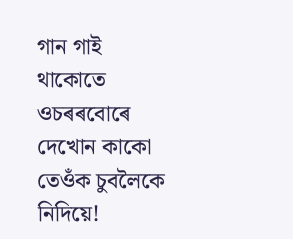গান গাই থাকোতে ওচৰৰবোৰে দেখোন কাকো তেওঁক চুবলৈকে নিদিয়ে!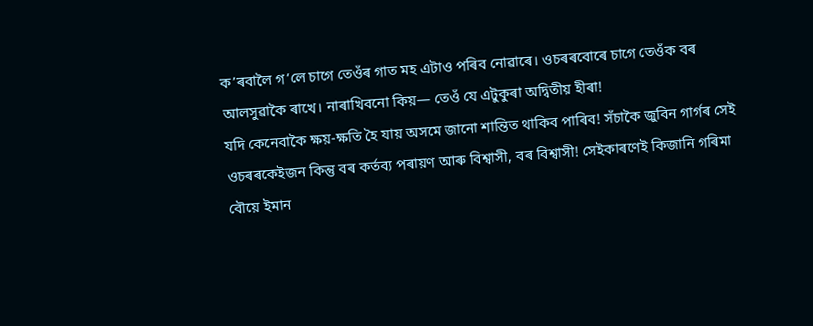ক’ৰবালৈ গ’লে চাগে তেওঁৰ গাত মহ এটাও পৰিব নোৱাৰে। ওচৰৰবোৰে চাগে তেওঁক বৰ আলসুৱাকৈ ৰাখে। নাৰাখিবনো কিয়— তেওঁ যে এটুকুৰা অদ্বিতীয় হীৰা!
যদি কেনেবাকৈ ক্ষয়-ক্ষতি হৈ যায় অসমে জানো শান্তিত থাকিব পাৰিব! সঁচাকৈ জুবিন গাৰ্গৰ সেই ওচৰৰকেইজন কিন্তু বৰ কৰ্তব্য পৰায়ণ আৰু বিশ্বাসী, বৰ বিশ্বাসী! সেইকাৰণেই কিজানি গৰিমা বৌয়ে ইমান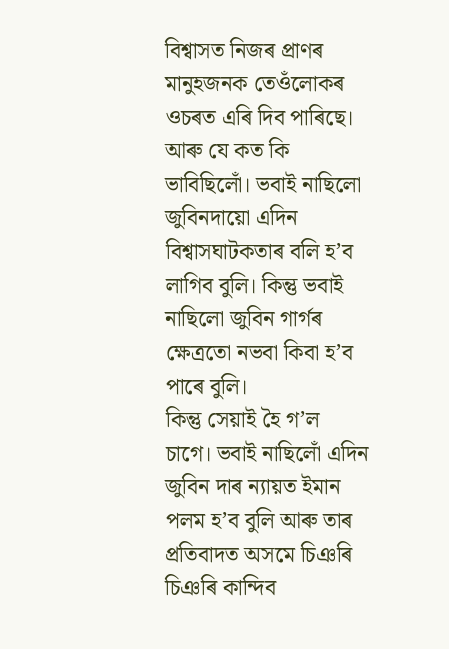বিশ্বাসত নিজৰ প্ৰাণৰ মানুহজনক তেওঁলোকৰ ওচৰত এৰি দিব পাৰিছে।
আৰু যে কত কি ভাবিছিলোঁ। ভবাই নাছিলো জুবিনদায়ো এদিন বিশ্বাসঘাটকতাৰ বলি হ’ব লাগিব বুলি। কিন্তু ভবাই নাছিলো জুবিন গাৰ্গৰ ক্ষেত্ৰতো নভবা কিবা হ’ব পাৰে বুলি।
কিন্তু সেয়াই হৈ গ’ল চাগে। ভবাই নাছিলোঁ এদিন জুবিন দাৰ ন্যায়ত ইমান পলম হ’ব বুলি আৰু তাৰ প্ৰতিবাদত অসমে চিঞৰি চিঞৰি কান্দিব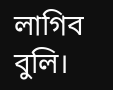লাগিব বুলি।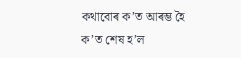কথাবোৰ ক’ত আৰম্ভ হৈ ক’ত শেষ হ’ল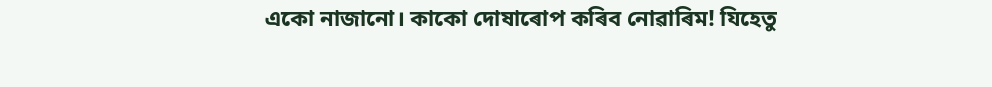একো নাজানো। কাকো দোষাৰোপ কৰিব নোৱাৰিম! যিহেতু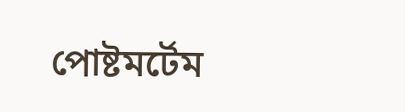পোষ্টমৰ্টেম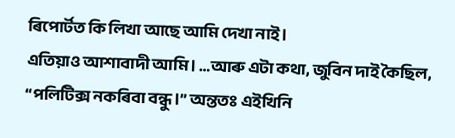ৰিপোৰ্টত কি লিখা আছে আমি দেখা নাই।
এতিয়াও আশাবাদী আমি। …আৰু এটা কথা, জুবিন দাই কৈছিল, “পলিটিক্স নকৰিবা বন্ধু।” অন্ততঃ এইখিনি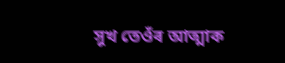সুখ তেওঁৰ আত্মাক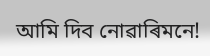আমি দিব নোৱাৰিমনে!